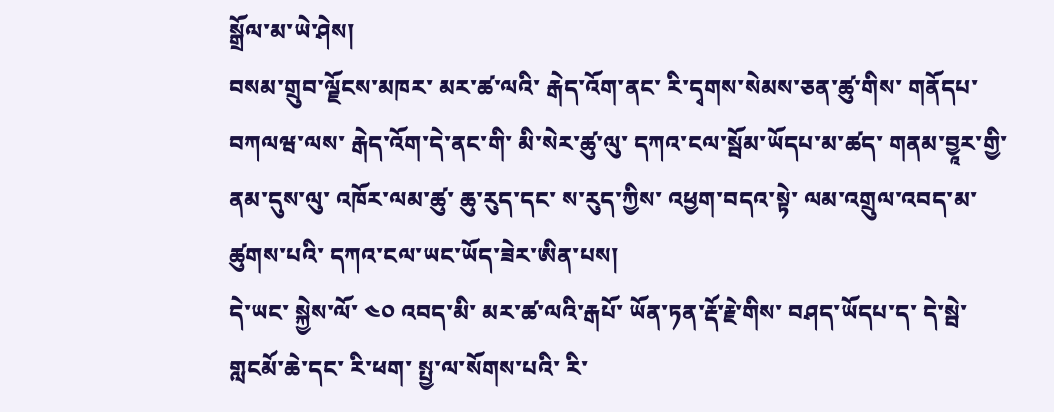སྒྲོལ་མ་ཡེ་ཤེས།
བསམ་གྲུབ་ལྗོངས་མཁར་ མར་ཚ་ལའི་ རྒེད་འོག་ནང་ རི་དྭགས་སེམས་ཅན་ཚུ་གིས་ གནོདཔ་བཀལཝ་ལས་ རྒེད་འོག་དེ་ནང་གི་ མི་སེར་ཚུ་ལུ་ དཀའ་ངལ་སྦོམ་ཡོདཔ་མ་ཚད་ གནམ་བྱཱར་གྱི་ནམ་དུས་ལུ་ འཁོར་ལམ་ཚུ་ ཆུ་རུད་དང་ ས་རུད་ཀྱིས་ འཕྱག་བདའ་སྟེ་ ལམ་འགྲུལ་འབད་མ་ཚུགས་པའི་ དཀའ་ངལ་ཡང་ཡོད་ཟེར་ཨིན་པས།
དེ་ཡང་ སྐྱེས་ལོ་ ༤༠ འབད་མི་ མར་ཚ་ལའི་རྒཔོ་ ཡོན་ཏན་རྡོ་རྗེ་གིས་ བཤད་ཡོདཔ་ད་ དེ་སྦེ་ གླངམོ་ཆེ་དང་ རི་ཕག་ སྤྱ་ལ་སོགས་པའི་ རི་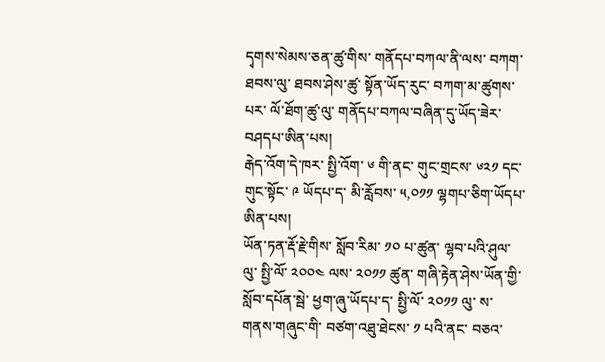དྭགས་སེམས་ཅན་ཚུ་གིས་ གནོདཔ་བཀལ་ནི་ལས་ བཀག་ཐབས་ལུ་ ཐབས་ཤེས་ཚུ་ སྟོན་ཡོད་རུང་ བཀག་མ་ཚུགས་པར་ ལོ་ཐོག་ཚུ་ལུ་ གནོདཔ་བཀལ་བཞིན་དུ་ཡོད་ཟེར་ བཤདཔ་ཨིན་པས།
རྒེད་འོག་དེ་ཁར་ སྤྱི་འོག་ ༦ གི་ནང་ གུང་གྲངས་ ༦༢༡ དང་ གུང་སྟོང་ ༩ ཡོདཔ་ད་ མི་རློབས་ ༥,༠༡༡ ལྷགཔ་ཅིག་ཡོདཔ་ཨིན་པས།
ཡོན་ཏན་རྡོ་རྗེ་གིས་ སློབ་རིམ་ ༡༠ པ་ཚུན་ ལྷབ་པའི་ཤུལ་ལུ་ སྤྱི་ལོ་ ༢༠༠༤ ལས་ ༢༠༡༡ ཚུན་ གཞི་རྟེན་ཤེས་ཡོན་གྱི་ སློབ་དཔོན་སྦེ་ ཕྱག་ཞུ་ཡོདཔ་ད་ སྤྱི་ལོ་ ༢༠༡༡ ལུ་ ས་གནས་གཞུང་གི་ བཙག་འཐུ་ཐེངས་ ༡ པའི་ནང་ བཅའ་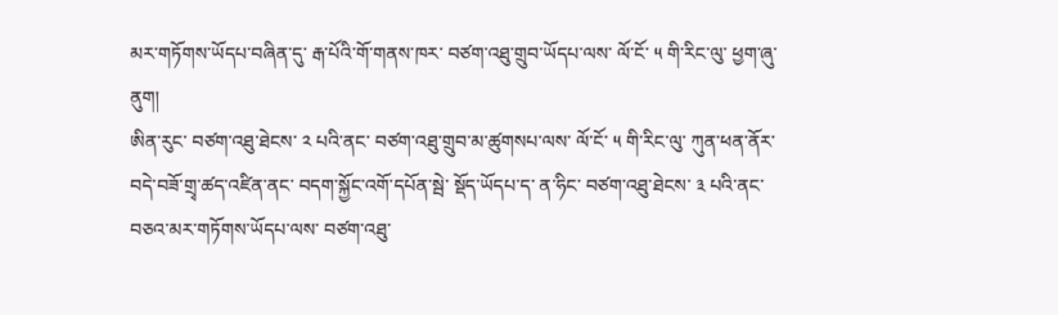མར་གཏོགས་ཡོདཔ་བཞིན་དུ་ རྒ་པོའི་གོ་གནས་ཁར་ བཙག་འཐུ་གྲུབ་ཡོདཔ་ལས་ ལོ་ངོ་ ༥ གི་རིང་ལུ་ ཕྱག་ཞུ་ནུག།
ཨིན་རུང་ བཙག་འཐུ་ཐེངས་ ༢ པའི་ནང་ བཙག་འཐུ་གྲུབ་མ་ཚུགསཔ་ལས་ ལོ་ངོ་ ༥ གི་རིང་ལུ་ ཀུན་ཕན་ནོར་བདེ་བཟོ་གྲྭ་ཚད་འཛིན་ནང་ བདག་སྐྱོང་འགོ་དཔོན་སྦེ་ སྡོད་ཡོདཔ་ད་ ན་ཧིང་ བཙག་འཐུ་ཐེངས་ ༣ པའི་ནང་ བཅའ་མར་གཏོགས་ཡོདཔ་ལས་ བཙག་འཐུ་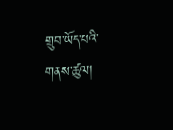གྲུབ་ཡོད་པའི་གནས་ཚུལ།